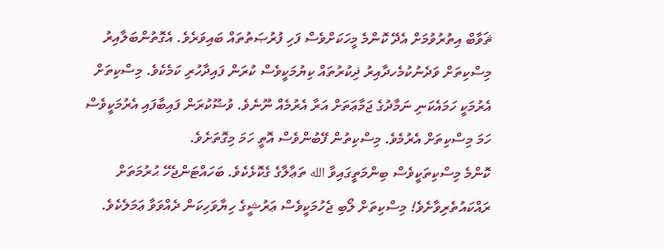ޘަވާބް އިތުރުވުމަށް އެދޭ ކޮންމެ މީހަކަށްވެސް ފަހި ފުރުޞަތުތައް ބައިވަރެވެ. އެގޮތުންބަލާއިރު މިސްކިތަށް ވަދެނުކުމެހދާއިރު ޛިކުރުތައް ކިޔުމަކީވެސް ކުރަން ފައިދާހުރި ކަމެކެވެ. މިސްކިތަށް އެރުމަކީ ހަމައެކަނި ނަމާދުގެ ޖަމާޢަތަށް އަރާ އެރުމެއް ނޫނެވެ. ވުޟޫކުރަން ފައިބާފައި އެރުމަކީވެސް ހަމަ މިސްކިތަށް އެރުމެވެ. މިސްކިތުން ފޭބުންވެސް އޮތީ ހަމަ މިގޮތަށެވެ.
ކޮންމެ މިސްކިތަކީވެސް ބިންމަތީގައިވާ الله ތަޢާލާގެ ގެކޮޅެކެވެ. ބަހައްޓަންޖެހޭ ޙުރުމަތަށް ރައްކައުތެރިވާށެވެ! މިސްކިތަށް ލޯބި ޖެހުމަކީވެސް ޢަރުޝީގެ ހިޔާވަހިކަން ދެއްވަވާ ޢަމަލެކެވެ.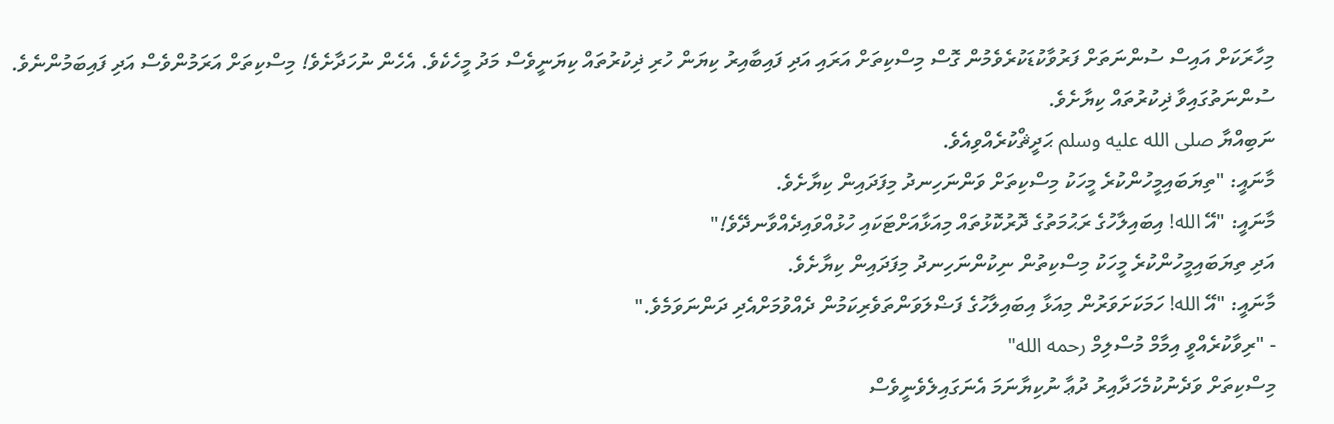މިހާރަކަށް އައިސް ސުންނަތަށް ފަރުވާކުޑަކުރެވެމުން ގޮސް މިސްކިތަށް އަރައި އަދި ފައިބާއިރު ކިޔަން ހުރި ޛިކުރުތައް ކިޔަނީވެސް މަދު މީހެކެވެ. އެހެން ނުހަދާށެވެ! މިސްކިތަށް އަރަމުންވެސް އަދި ފައިބަމުންނެވެ. ސުންނަތުގައިވާ ޛިކުރުތައް ކިޔާށެވެ.
ނަބިއްޔާ صلى الله عليه وسلم ޙަދީޘްކުރެއްވިއެވެ.
މާނައީ: "ތިޔަބައިމީހުންކުރެ މީހަކު މިސްކިތަށް ވަންނަހިނދު މިފަދައިން ކިޔާށެވެ.
މާނައީ: "އޭ الله! އިބައިލާހުގެ ރަޙުމަތުގެ ދޮރުކޮޅުތައް މިއަޅާއަށްޓަކައި ހުޅުއްވައިދެއްވާނދޭވެ!"
އަދި ތިޔަބައިމީހުންކުރެ މީހަކު މިސްކިތުން ނިކުންނަހިނދު މިފަދައިން ކިޔާށެވެ.
މާނައީ: "އޭ الله! ހަމަކަށަވަރުން މިއަޅާ އިބައިލާހުގެ ފަޟްލަވަންތަވެރިކަމުން ދެއްވުމަށްއެދި ދަންނަވަމެވެ."
- "ރިވާކުރެއްވީ އިމާމް މުސްލިމް رحمه الله"
މިސްކިތަށް ވަދެނުކުމެހަދާއިރު ދުޢާ ނުކިޔާނަމަ އެނަގައިލެވެނީވެސް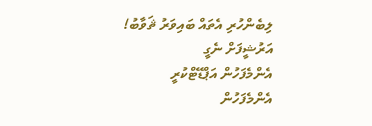ލިބެންހުރި އެތައް ބައިވަރު ޘަވާބު!
އަރުޝީފަށް ނެގީ
އެންމެފަހުން އަޕްޑޭޓްކުރީ
އެންމެފަހުން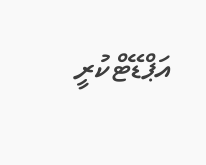އަޕްޑޭޓްކުރީ